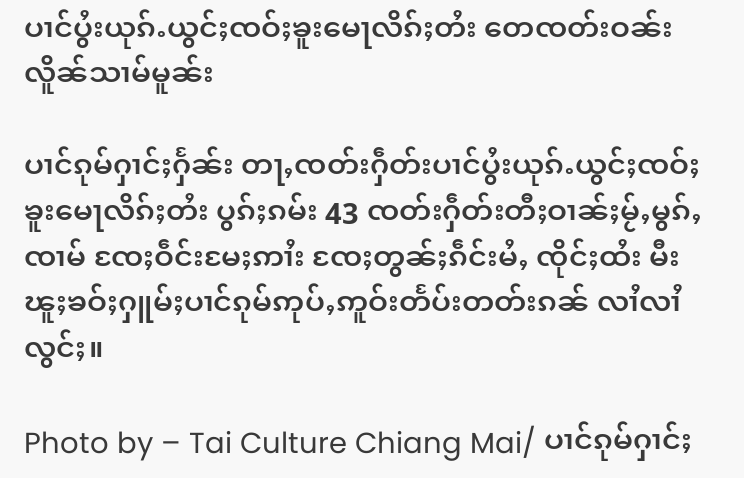ပၢင်ပွႆးယုၵ်ႉယွင်ႈၸဝ်ႈၶူးမေႃလိၵ်ႈတႆး တေၸတ်းဝၼ်းလိူၼ်သၢမ်မူၼ်း

ပၢင်ၵုမ်ႁၢင်ႈႁႅၼ်း တႃႇၸတ်းႁဵတ်းပၢင်ပွႆးယုၵ်ႉယွင်ႈၸဝ်ႈၶူးမေႃလိၵ်ႈတႆး ပွၵ်ႈၵမ်း 43 ၸတ်းႁဵတ်းတီႈဝၢၼ်ႈမႂ်ႇမွၵ်ႇ ၸၢမ် ၸႄႈဝဵင်းမႄႈဢၢႆး ၸႄႈတွၼ်ႈၵဵင်းမႆႇ ၸိုင်ႈထႆး မီးၽူႈၶဝ်ႈႁူမ်ႈပၢင်ၵုမ်ဢုပ်ႇဢူဝ်းတႅပ်းတတ်းၵၼ် လၢႆလၢႆလွင်ႈ။

Photo by – Tai Culture Chiang Mai/ ပၢင်ၵုမ်ႁၢင်ႈ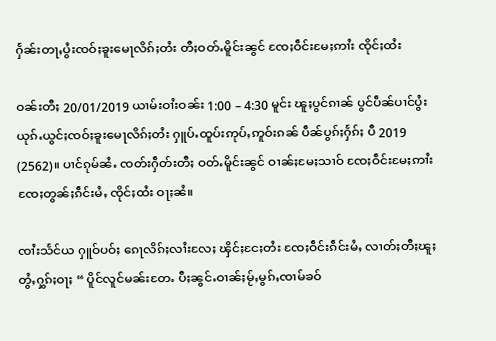ႁႅၼ်းတႃႇပွႆးၸဝ်ႈၶူးမေႃလိၵ်ႈတႆး တီႈဝတ်ႉမိူင်းၼွင် ၸႄႈဝဵင်းမႄႈဢၢႆး ၸိုင်ႈထႆး

ဝၼ်းတီႈ 20/01/2019 ယၢမ်းဝၢႆးဝၼ်း 1:00 – 4:30 မူင်း ၽူႈပွင်ၵၢၼ် ပွင်ပဵၼ်ပၢင်ပွႆးယုၵ်ႉယွင်ႈၸဝ်ႈၶူးမေႃလိၵ်ႈတႆး ႁူပ်ႉထူပ်းဢုပ်ႇဢူဝ်းၵၼ် ပဵၼ်ပွၵ်ႈႁႅၵ်ႈ ပီ 2019 (2562)။ ပၢင်ၵုမ်ၼႆႉ ၸတ်းႁဵတ်းတီႈ ဝတ်ႉမိူင်းၼွင် ဝၢၼ်ႈမႄႈသၢဝ် ၸႄႈဝဵင်းမႄႈဢၢႆး ၸႄႈတွၼ်ႈၵဵင်းမႆႇ ၸိုင်ႈထႆး ဝႃႈၼႆ။

ၸၢႆးသႅင်ယ ႁူဝ်ပဝ်ႈ ၵေႃလိၵ်ႈလၢႆးလႄႈ ၾိင်ႈငႄႈတႆး ၸႄႈဝဵင်းၵဵင်းမႆႇ လၢတ်ႈတီႈၽူႈတွႆႇႁွၵ်ႈဝႃႈ “ ပိူင်လူင်မၼ်းတႄႉ ပီႈၼွင်ႉဝၢၼ်ႈမႂ်ႇမွၵ်ႇၸၢမ်ၶဝ်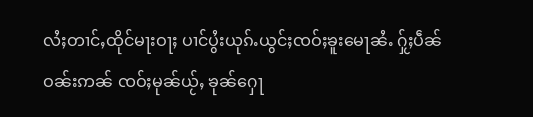လႆႈတၢင်ႇထိုင်မႃးဝႃႈ ပၢင်ပွႆးယုၵ်ႉယွင်ႈၸဝ်ႈၶူးမေႃၼႆႉ ႁႂ်ႈပဵၼ်ဝၼ်းဢၼ် ၸဝ်ႈမုၼ်ယႂ်ႇ ၶုၼ်ႁေႃ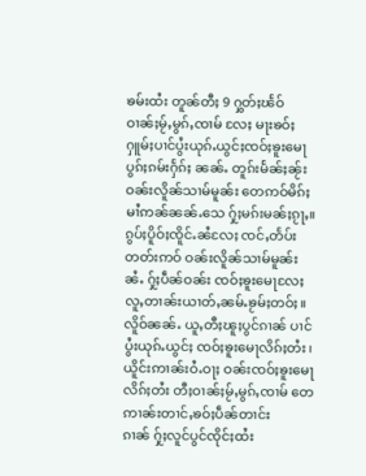ၶမ်းထႆး တူၼ်တီႈ 9 ႁွတ်ႈၽႅဝ်ဝၢၼ်ႈမႂ်ႇမွၵ်ႇၸၢမ် လႄႈ မႃးၶဝ်ႈႁူမ်ႈပၢင်ပွႆးယုၵ်ႉယွင်ႈၸဝ်ႈၶူးမေႃ ပွၵ်ႈၵမ်းႁႅၵ်ႈ ၼၼ်ႉ တူၵ်းမႅၼ်ႈၼႂ်းဝၼ်းလိူၼ်သၢမ်မူၼ်း တေဢဝ်မိၵ်ႈမၢႆဢၼ်ၼၼ်ႉသေ ႁႂ်ႈမၵ်းမၼ်ႈၵႂႃႇ။ ၵွပ်ႈပိူဝ်ႈၸိူင်ႉၼႆလႄႈ ၸင်ႇတႅပ်းတတ်းဢဝ် ဝၼ်းလိူၼ်သၢမ်မူၼ်းၼႆႉ ႁႂ်ႈပဵၼ်ဝၼ်း ၸဝ်ႈၶူးမေႃလႄႈ လူႇတၢၼ်းယၢတ်ႇၼမ်ႉၶႂမ်ႈတဝ်ႈ။ လိူဝ်ၼၼ်ႉ ယူႇတီႈၽူႈပွင်ၵၢၼ် ပၢင်ပွႆးယုၵ်ႉယွင်ႈ ၸဝ်ႈၶူးမေႃလိၵ်ႈတႆး၊ ယိူင်းဢၢၼ်းဝႆႉဝႃႈ ဝၼ်းၸဝ်ႈၶူးမေႃလိၵ်ႈတႆး တီႈဝၢၼ်ႈမႂ်ႇမွၵ်ႇၸၢမ် တေဢၢၼ်းတၢင်ႇၶဝ်ႈပဵၼ်တၢင်းၵၢၼ် ႁႂ်ႈလူင်ပွင်ၸိုင်ႈထႆး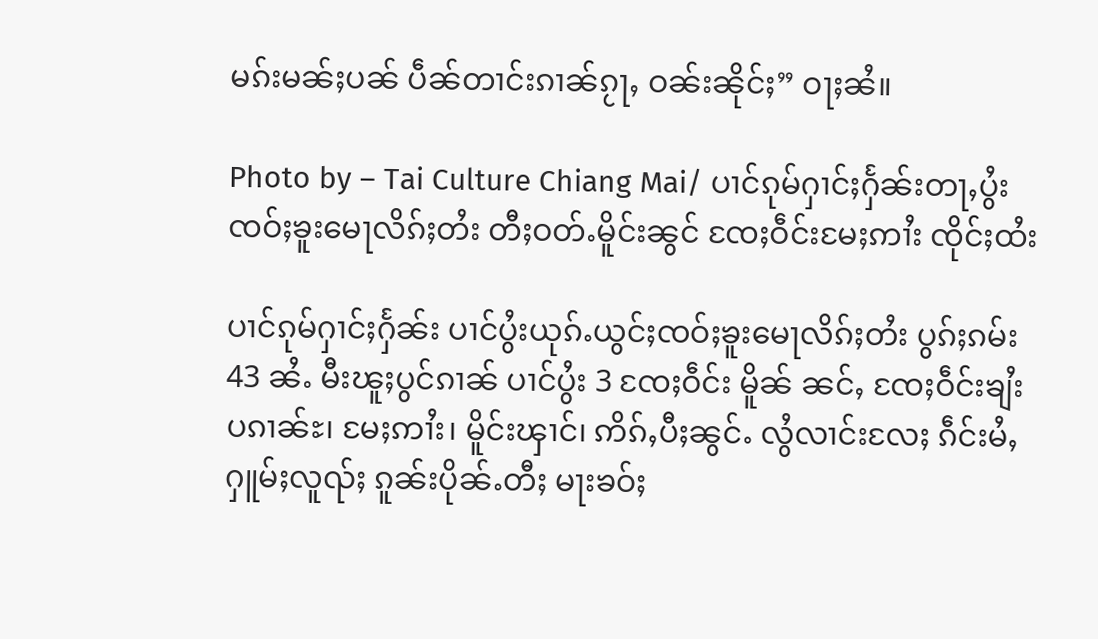မၵ်းမၼ်ႈပၼ် ပဵၼ်တၢင်းၵၢၼ်ၵႂႃႇ ဝၼ်းၼိုင်ႈ” ဝႃႈၼႆ။

Photo by – Tai Culture Chiang Mai/ ပၢင်ၵုမ်ႁၢင်ႈႁႅၼ်းတႃႇပွႆးၸဝ်ႈၶူးမေႃလိၵ်ႈတႆး တီႈဝတ်ႉမိူင်းၼွင် ၸႄႈဝဵင်းမႄႈဢၢႆး ၸိုင်ႈထႆး

ပၢင်ၵုမ်ႁၢင်ႈႁႅၼ်း ပၢင်ပွႆးယုၵ်ႉယွင်ႈၸဝ်ႈၶူးမေႃလိၵ်ႈတႆး ပွၵ်ႈၵမ်း 43 ၼႆႉ မီးၽူႈပွင်ၵၢၼ် ပၢင်ပွႆး 3 ၸႄႈဝဵင်း မိူၼ် ၼင်ႇ ၸႄႈဝဵင်းၶျႆးပၵၢၼ်ႊ၊ မႄႈဢၢႆး၊ မိူင်းၾၢင်၊ ဢိၵ်ႇပီႈၼွင်ႉ လွႆလၢင်းလႄႈ ၵဵင်းမႆႇ ႁူမ်ႈလူၺ်ႈ ၵူၼ်းပိုၼ်ႉတီႈ မႃးၶဝ်ႈ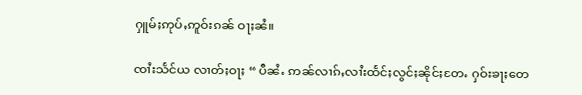ႁူမ်ႈဢုပ်ႇဢူဝ်းၵၼ် ဝႃႈၼႆ။

ၸၢႆးသႅင်ယ လၢတ်ႈဝႃႈ “ ပီၼႆႉ ဢၼ်လၢၵ်ႇလၢႆးထႅင်ႈလွင်ႈၼိုင်ႈတႄႉ ႁဝ်းၶႃႈတေ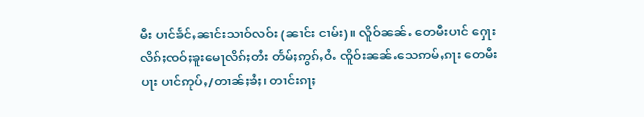မီး ပၢင်ၶႅင်ႇၼၢင်းသၢဝ်လဝ်း (ၼၢင်း ငၢမ်း)။ လိူဝ်ၼၼ်ႉ တေမီးပၢင် ႁေႃးလိၵ်ႈၸဝ်ႈၶူးမေႃလိၵ်ႈတႆး တႅမ်ႈဢွၵ်ႇဝႆႉ ၸိူဝ်းၼၼ်ႉသေဢမ်ႇၵႃး တေမီးပႃး ပၢင်ဢုပ်ႇ/တၢၼ်ႈၶႆႈ၊ တၢင်းၵႃႈ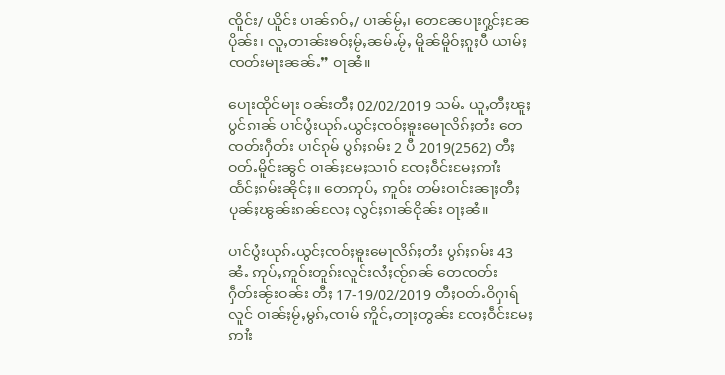ၸိူင်း/ ယိူင်း ပၢၼ်ၵဝ်ႇ/ ပၢၼ်မႂ်ႇ၊ တေၼႄပႃးႁွင်ႈၼႄပိုၼ်း၊ လူႇတၢၼ်းၶဝ်ႈမႂ်ႇၼမ်ႉမႂ်ႇ မိူၼ်မိူဝ်ႈၵူႈပီ ယၢမ်ႈၸတ်းမႃးၼၼ်ႉ” ဝႃၼႆ။

ပေႃးထိုင်မႃး ဝၼ်းတီႈ 02/02/2019 သမ်ႉ ယူႇတီႈၽူႈပွင်ၵၢၼ် ပၢင်ပွႆးယုၵ်ႉယွင်ႈၸဝ်ႈၶူးမေႃလိၵ်ႈတႆး တေၸတ်းႁဵတ်း ပၢင်ၵုမ် ပွၵ်ႈၵမ်း 2 ပီ 2019(2562) တီႈဝတ်ႉမိူင်းၼွင် ဝၢၼ်ႈမႄႈသၢဝ် ၸႄႈဝဵင်းမႄႈဢၢႆး ထႅင်ႈၵမ်းၼိုင်ႈ။ တေဢုပ်ႇ ဢူဝ်း တမ်းဝၢင်းၼႃႈတီႈပုၼ်ႈၽွၼ်းၵၼ်လႄႈ လွင်ႈၵၢၼ်ငိုၼ်း ဝႃႈၼႆ။

ပၢင်ပွႆးယုၵ်ႉယွင်ႈၸဝ်ႈၶူးမေႃလိၵ်ႈတႆး ပွၵ်ႈၵမ်း 43 ၼႆႉ ဢုပ်ႇဢူဝ်းတူၵ်းလူင်းလႆႈၸႂ်ၵၼ် တေၸတ်းႁဵတ်းၼႂ်းဝၼ်း တီႈ 17-19/02/2019 တီႈဝတ်ႉဝိႁၢရ်လူင် ဝၢၼ်ႈမႂ်ႇမွၵ်ႇၸၢမ် ဢိူင်ႇတႃႈတွၼ်း ၸႄႈဝဵင်းမႄႈဢၢႆး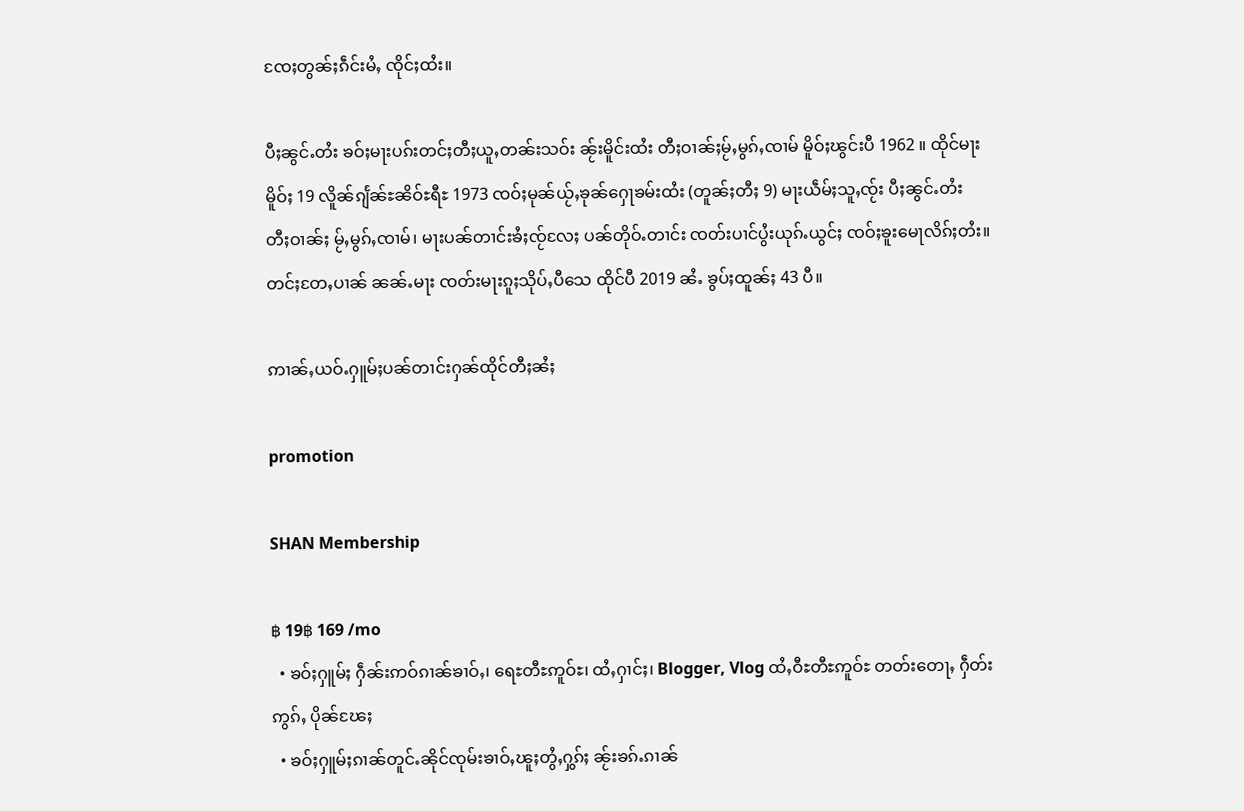ၸႄႈတွၼ်ႈၵဵင်းမႆႇ ၸိုင်ႈထႆး။

ပီႈၼွင်ႉတႆး ၶဝ်ႈမႃးပၵ်းတင်ႈတီႈယူႇတၼ်းသဝ်း ၼႂ်းမိူင်းထႆး တီႈဝၢၼ်ႈမႂ်ႇမွၵ်ႇၸၢမ် မိူဝ်ႈၽွင်းပီ 1962 ။ ထိုင်မႃးမိူဝ်ႈ 19 လိူၼ်ၵျႅၼ်ႊၼိဝ်ႊရီႊ 1973 ၸဝ်ႈမုၼ်ယႂ်ႇၶုၼ်ႁေႃၶမ်းထႆး (တူၼ်ႈတီႈ 9) မႃးယဵမ်ႈသူႇၸႂ်း ပီႈၼွင်ႉတႆး တီႈဝၢၼ်ႈ မႂ်ႇမွၵ်ႇၸၢမ်၊ မႃးပၼ်တၢင်းၶႆႈၸႂ်လႄႈ ပၼ်တိုဝ်ႉတၢင်း ၸတ်းပၢင်ပွႆးယုၵ်ႉယွင်ႈ ၸဝ်ႈၶူးမေႃလိၵ်ႈတႆး။ တင်ႈတႄႇပၢၼ် ၼၼ်ႉမႃး ၸတ်းမႃးၵူႈသိုပ်ႇပီသေ ထိုင်ပီ 2019 ၼႆႉ ၶွပ်ႈထူၼ်ႈ 43 ပီ။

ဢၢၼ်ႇယဝ်ႉႁူမ်ႈပၼ်တၢင်းႁၼ်ထိုင်တီႈၼႆႈ

promotion

SHAN Membership

฿ 19฿ 169 /mo
  • ၶဝ်ႈႁူမ်ႈ ႁဵၼ်းဢဝ်ၵၢၼ်ၶၢဝ်ႇ၊ ရေႊတီႊဢူဝ်ႊ၊ ထႆႇႁၢင်ႈ၊ Blogger, Vlog ထႆႇဝီႊတီႊဢူဝ်ႊ တတ်းတေႃႇ ႁဵတ်းဢွၵ်ႇ ပိုၼ်ၽႄႈ
  • ၶဝ်ႈႁူမ်ႈၵၢၼ်တူင်ႉၼိုင်ၸုမ်းၶၢဝ်ႇၽူႈတွႆႇႁွၵ်ႈ ၼႂ်းၶၵ်ႉၵၢၼ်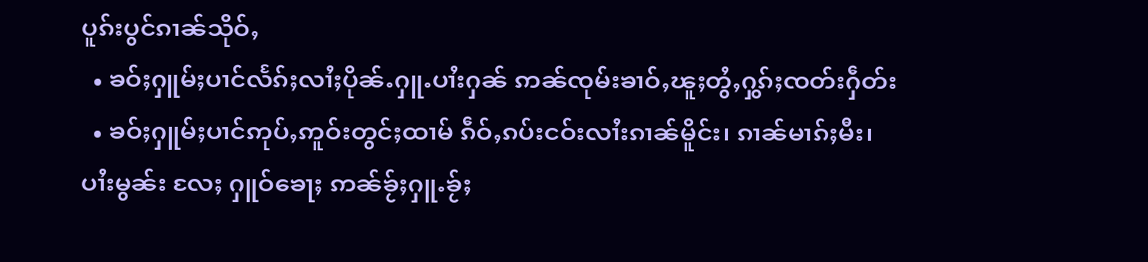ပူၵ်းပွင်ၵၢၼ်သိုဝ်ႇ
  • ၶဝ်ႈႁူမ်ႈပၢင်လႅၵ်ႈလၢႆႈပိုၼ်ႉႁူႉပၢႆးႁၼ် ဢၼ်ၸုမ်းၶၢဝ်ႇၽူႈတွႆႇႁွၵ်ႈၸတ်းႁဵတ်း
  • ၶဝ်ႈႁူမ်ႈပၢင်ဢုပ်ႇဢူဝ်းတွင်ႈထၢမ် ၵဵဝ်ႇၵပ်းငဝ်းလၢႆးၵၢၼ်မိူင်း၊ ၵၢၼ်မၢၵ်ႈမီး၊ ပၢႆးမွၼ်း လႄႈ ႁူဝ်ၶေႃႈ ဢၼ်ၶႂ်ႈႁူႉၶႂ်ႈ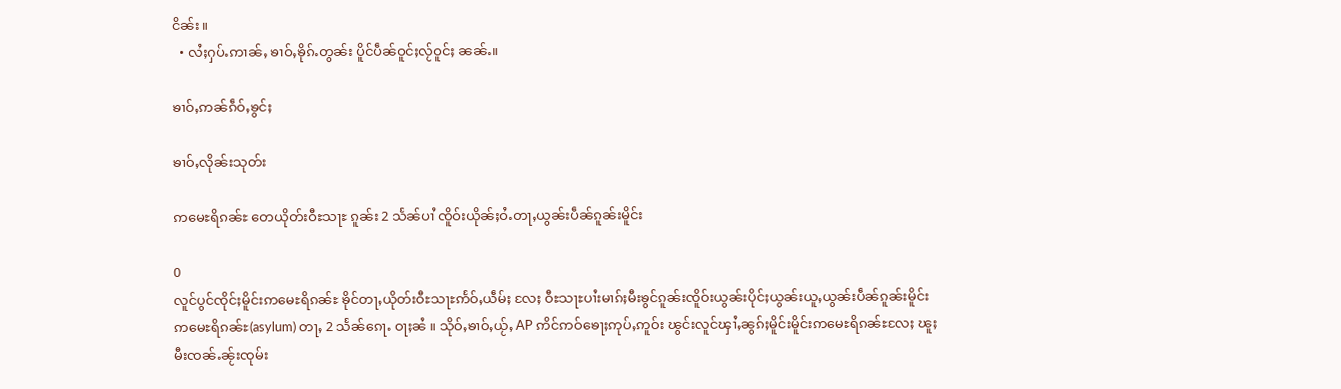ငိၼ်း။
  • လႆႈႁပ်ႉဢၢၼ်ႇ ၶၢဝ်ႇၶိုၵ်ႉတွၼ်း ပိူင်ပဵၼ်ဝူင်ႈလႂ်ဝူင်ႈ ၼၼ်ႉ။

ၶၢဝ်ႇဢၼ်ၵဵဝ်ႇၶွင်ႈ

ၶၢဝ်ႇလိုၼ်းသုတ်း

ဢမေႊရိၵၼ်ႊ တေယိုတ်းဝီႊသႃႊ ၵူၼ်း 2 သႅၼ်ပၢႆ ၸိူဝ်းယိုၼ်ႈဝႆႉတႃႇယွၼ်းပဵၼ်ၵူၼ်းမိူင်း

0
လူင်ပွင်ၸိုင်ႈမိူင်းဢမေႊရိၵၼ်ႊ ၶိုင်တႃႇယိုတ်းဝီႊသႃႊဢႅဝ်ႇယဵမ်ႈ လႄႈ ဝီႊသႃႊပၢႆးမၢၵ်ႈမီးၶွင်ၵူၼ်းၸိူဝ်းယွၼ်းပိုင်ႈယွၼ်းယူႇယွၼ်းပဵၼ်ၵူၼ်းမိူင်းဢမေႊရိၵၼ်ႊ(asylum) တႃႇ 2 သႅၼ်ၵေႃႉ ဝႃႈၼႆ ။ သိုဝ်ႇၶၢဝ်ႇယႂ်ႇ AP ဢိင်ဢဝ်ၶေႃႈဢုပ်ႇဢူဝ်း ၽွင်းလူင်ၾၢႆႇၼွၵ်ႈမိူင်းမိူင်းဢမေႊရိၵၼ်ႊလႄႈ ၽူႈမီးၸၼ်ႉၼႂ်းၸုမ်း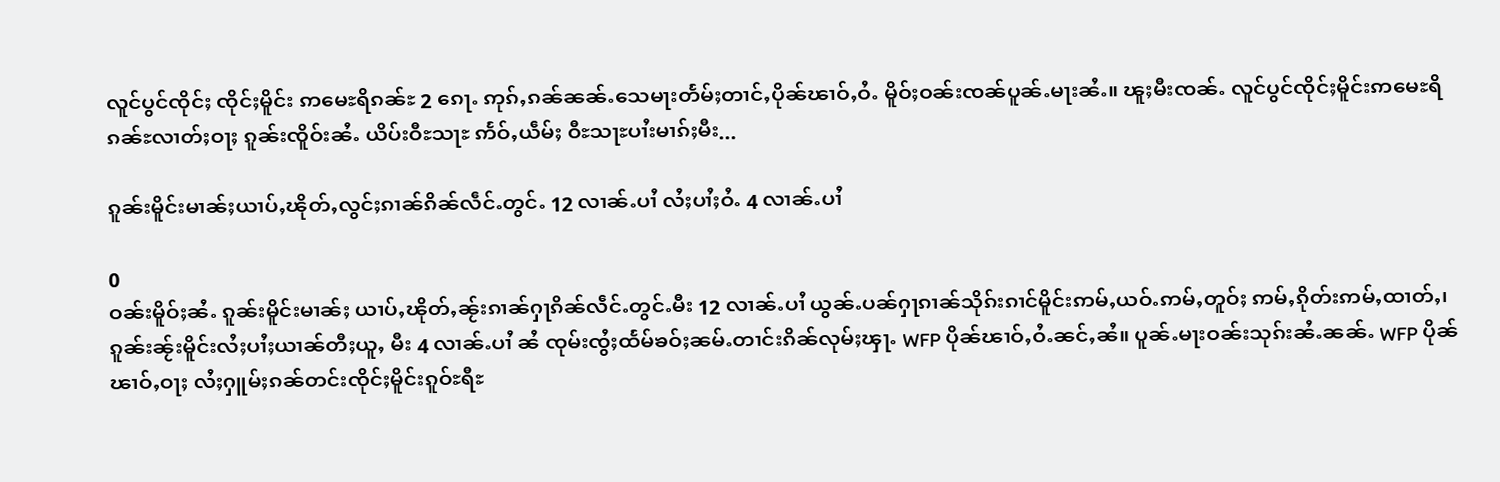လူင်ပွင်ၸိုင်ႈ ၸိုင်ႈမိူင်း ဢမေႊရိၵၼ်ႊ 2 ၵေႃႉ ဢုၵ်ႇၵၼ်ၼၼ်ႉသေမႃးတႅမ်ႈတၢင်ႇပိုၼ်ၽၢဝ်ႇဝႆႉ မိူဝ်ႈဝၼ်းၸၼ်ပူၼ်ႉမႃးၼႆႉ။ ၽူႈမီးၸၼ်ႉ လူင်ပွင်ၸိုင်ႈမိူင်းဢမေႊရိၵၼ်ႊလၢတ်ႈဝႃႈ ၵူၼ်းၸိူဝ်းၼႆႉ ယိပ်းဝီႊသႃႊ ဢႅဝ်ႇယဵမ်ႈ ဝီႊသႃႊပၢႆးမၢၵ်ႈမီး...

ၵူၼ်းမိူင်းမၢၼ်ႈယၢပ်ႇၽိုတ်ႇလွင်ႈၵၢၼ်ၵိၼ်လဵင်ႉတွင်ႉ 12 လၢၼ်ႉပၢႆ လႆႈပၢႆႈဝႆႉ 4 လၢၼ်ႉပၢႆ

0
ဝၼ်းမိူဝ်ႈၼႆႉ ၵူၼ်းမိူင်းမၢၼ်ႈ ယၢပ်ႇၽိုတ်ႇၼႂ်းၵၢၼ်ႁႃၵိၼ်လဵင်ႉတွင်ႉမီး 12 လၢၼ်ႉပၢႆ ယွၼ်ႉပၼ်ႁႃၵၢၼ်သိုၵ်းၵၢင်မိူင်းဢမ်ႇယဝ်ႉဢမ်ႇတူဝ်ႈ ဢမ်ႇၵိုတ်းဢမ်ႇထၢတ်ႇ၊ ၵူၼ်းၼႂ်းမိူင်းလႆႈပၢႆႈယၢၼ်တီႈယူႇ မီး 4 လၢၼ်ႉပၢႆ ၼႆ ၸုမ်းၸွႆႈထႅမ်ၶဝ်ႈၼမ်ႉတၢင်းၵိၼ်လုမ်ႈၾႃႉ WFP ပိုၼ်ၽၢဝ်ႇဝႆႉၼင်ႇၼႆ။ ပူၼ်ႉမႃးဝၼ်းသုၵ်းၼႆႉၼၼ်ႉ WFP ပိုၼ်ၽၢဝ်ႇဝႃႈ လႆႈႁူမ်ႈၵၼ်တင်းၸိုင်ႈမိူင်းၵူဝ်ႊရီႊ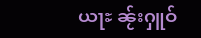ယႃႊ ၼႂ်းႁူဝ်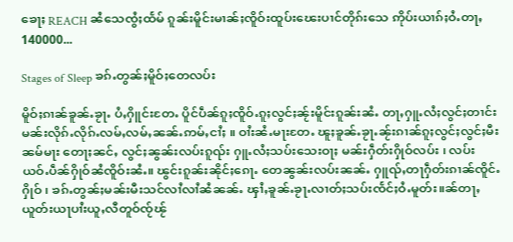ၶေႃႈ REACH ၼႆသေၸွႆႈထႅမ် ၵူၼ်းမိူင်းမၢၼ်ႈၸိူဝ်းထူပ်းၽေးပၢင်တိုၵ်းသေ ဢိုပ်းယၢၵ်ႈဝႆႉတႃႇ 140000...

Stages of Sleep ၶၵ်ႉတွၼ်ႈမိူဝ်ႈတေလပ်း

မိူဝ်ႈၵၢၼ်ၶူၼ်ႉၶႂႃႉ ပႆႇႁိူင်းတႄႉ ပိူင်ပဵၼ်ၵူႈၸိူဝ်ႉၵူႈလွင်ႈၼႂ်းမိူင်းၵူၼ်းၼႆႉ တႃႇႁူႉလႆႈလွင်ႈတၢင်းမၼ်းလိုၵ်ႉလိုၵ်ႉလမ်ႇလမ်ႇၼၼ်ႉဢမ်ႇငၢႆႈ ။ ဝၢႆးၼႆႉမႃးတႄႉ ၽူႈၶူၼ်ႉၶႂႃႉၼႂ်းၵၢၼ်ၵူႈလွင်ႈလွင်ႈမီးၼမ်မႃး တေႃႈၼင်ႇ လွင်ႈၼွၼ်းလပ်းၵူၺ်း ႁူႉလႆႈသပ်းသေးဝႃႈ မၼ်းႁဵတ်းႁိုဝ်လပ်း ၊ လပ်းယဝ်ႉပဵၼ်ႁိုဝ်ၼႆၸိူဝ်းၼႆႉ။ ၽွင်းၵူၼ်းၼိုင်ႈၵေႃႉ တေၼွၼ်းလပ်းၼၼ်ႉ ႁူၺ်ႇတႃႁဵတ်းၵၢၼ်ၸိူင်ႉႁိုဝ် ၊ ၶၵ်ႉတွၼ်ႈမၼ်းမီးသင်လၢႆလၢႆၼႆၼၼ်ႉ ၾၢႆႇၶူၼ်ႉၶႂႃႉလၢတ်ႈသပ်းၸႅင်ႈဝႆႉမူတ်း။ၼ်တႃႇယူတ်းယႃပၢႆးယူႇလီတူဝ်ၸႂ်ၽႂ်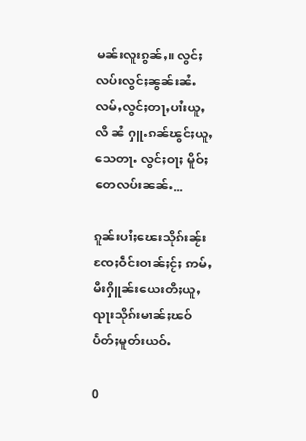မၼ်းလူးၵွၼ်ႇ။ လွင်ႈလပ်းလွင်ႈၼွၼ်းၼႆႉ လမ်ႇလွင်ႈတႃႇပၢႆးယူႇလီ ၼႆ ႁူႉၵၼ်ၽွင်ႈယူႇသေတႃႉ လွင်ႈဝႃႈ မိူဝ်ႈတေလပ်းၼၼ်ႉ...

ၵူၼ်းပၢႆႈၽေးသိုၵ်းၼႂ်းၸႄႈဝဵင်းဝၢၼ်ႈငႂ်ႈ ဢမ်ႇမီးႁိူၼ်းယေးတီႈယူႇ ၺႃးသိုၵ်းမၢၼ်ႈၽဝ်ပႅတ်ႈမူတ်းယဝ်ႉ

0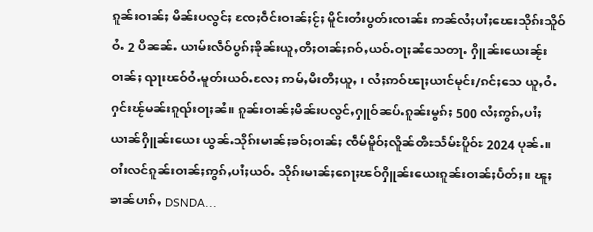ၵူၼ်းဝၢၼ်ႈ မိၼ်းပလွင်ႈ ၸႄႈဝဵင်းဝၢၼ်ႈငႂ်ႈ မိူင်းတႆးပွတ်းၸၢၼ်း ဢၼ်လႆႈပၢႆႈၽေးသိုၵ်းသိူဝ်ဝႆႉ 2 ပီၼၼ်ႉ ယၢမ်းလဵဝ်ပွၵ်ႈၶိုၼ်းယူႇတီႈဝၢၼ်ႈၵဝ်ႇယဝ်ႉဝႃႈၼႆသေတႃႉ ႁိူၼ်းယေးၼႂ်းဝၢၼ်ႈ ၺႃးၽဝ်ဝႆႉမူတ်းယဝ်ႉလႄႈ ဢမ်ႇမီးတီႈယူႇ ၊ လႆႈဢဝ်ၽႃႈယၢင်မုင်း/ၵင်ႈသေ ယူႇဝႆႉႁင်းၽႂ်မၼ်းၵူၺ်းဝႃႈၼႆ။ ၵူၼ်းဝၢၼ်ႈမိၼ်းပလွင်ႇႁူဝ်ၼပ်ႉၵူၼ်းမွၵ်ႈ 500 လႆႈဢွၵ်ႇပၢႆႈယၢၼ်ႁိူၼ်းယေး ယွၼ်ႉသိုၵ်းမၢၼ်ႈၶဝ်ႈဝၢၼ်ႈ ၸဵမ်မိူဝ်ႈလိူၼ်ၻီႊသႅမ်ႊပိူဝ်ႊ 2024 ပုၼ်ႉ။ ဝၢႆးလင်ၵူၼ်းဝၢၼ်ႈဢွၵ်ႇပၢႆႈယဝ်ႉ သိုၵ်းမၢၼ်ႈၵေႃႈၽဝ်ႁိူၼ်းယေးၵူၼ်းဝၢၼ်ႈပႅတ်ႈ။ ၽူႈၶၢၼ်ပၢၵ်ႇ DSNDA...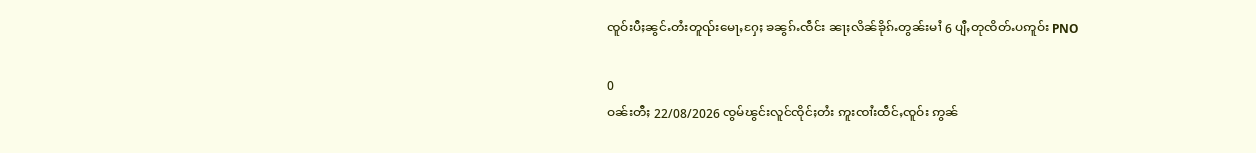ၸူဝ်းပီႈၼွင်ႉတႆးတူၺ်းမေႃႇႁႄႈ ၶၼွၵ်ႉၸဵင်း ၼႃႈလိၼ်ၶိုၵ်ႉတွၼ်းမၢႆ 6 ပျီႇတုၸိတ်ႉပဢူဝ်း PNO

0
ဝၼ်းတီႈ 22/08/2026 ၸွမ်ၽွင်းလူင်ၸိုင်ႈတႆး ဢူးၸၢႆးထဵင်ႇၸူဝ်း ဢွၼ်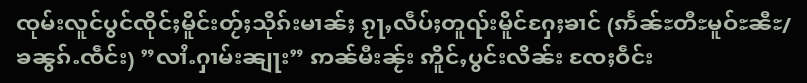ၸုမ်းလူင်ပွင်ၸိုင်ႈမိူင်းတႂ်ႈသိုၵ်းမၢၼ်ႈ ၵႂႃႇလဵပ်ႈတူၺ်းမိူင်ႁႄႈၶၢင် (ဢႅၼ်ႊတီႊမူဝ်ႊၼီႊ/ၶၼွၵ်ႉၸဵင်း) ”လၢႆႉႁၢမ်းၼျႃး” ဢၼ်မီးၼႂ်း ဢိူင်ႇပွင်းလိၼ်း ၸႄႈဝဵင်း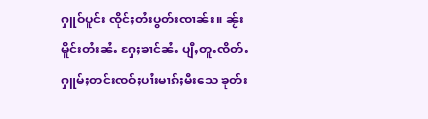ႁူဝ်ပူင်း ၸိုင်ႈတႆးပွတ်းၸၢၼ်း။ ၼႂ်းမိူင်းတႆးၼႆႉ ႁႄႈၶၢင်ၼႆႉ ပျီႇတူႉၸိတ်ႉႁူမ်ႈတင်းၸဝ်ႈပၢႆးမၢၵ်ႈမီးသေ ၶုတ်း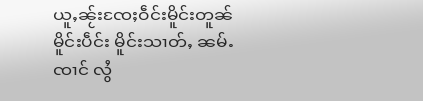ယူႇၼႂ်းၸႄႈဝဵင်းမိူင်းတူၼ် မိူင်းပဵင်း မိူင်းသၢတ်ႇ ၼမ်ႉၸၢင် လွႆ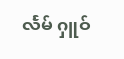လႅမ် ႁူဝ်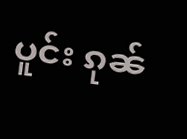ပူင်း ၵုၼ်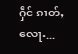ႁဵင် ၵၢတ်ႇလေႃႉ...